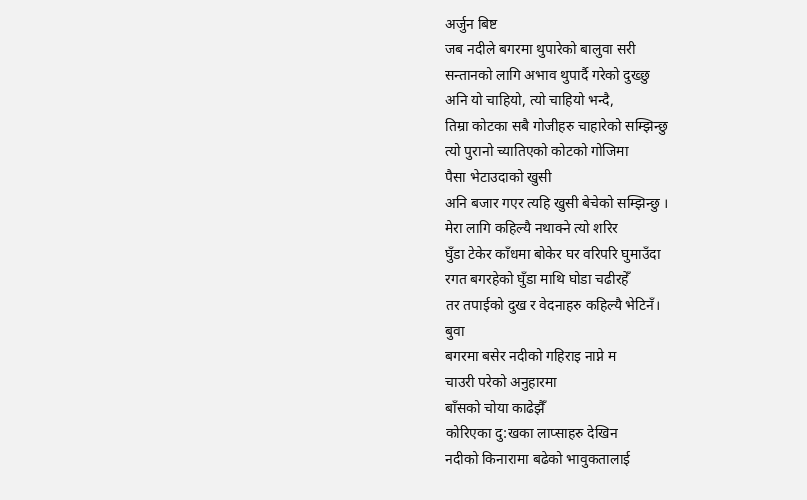अर्जुन बिष्ट
जब नदीले बगरमा थुपारेको बालुवा सरी
सन्तानको लागि अभाव थुपार्दै गरेको दुख्छु
अनि यो चाहियो, त्यो चाहियो भन्दै,
तिम्रा कोटका सबै गोजीहरु चाहारेको सम्झिन्छु
त्यो पुरानो च्यातिएको कोटको गोजिमा
पैसा भेटाउदाको खुसी
अनि बजार गएर त्यहि खुसी बेचेको सम्झिन्छु ।
मेरा लागि कहिल्यै नथाक्ने त्यो शरिर
घुँडा टेकेर काँधमा बोकेर घर वरिपरि घुमाउँदा
रगत बगरहेको घुँडा माथि घोडा चढीरहेँ
तर तपाईको दुख र वेदनाहरु कहिल्यै भेटिनँ।
बुवा
बगरमा बसेर नदीको गहिराइ नाप्ने म
चाउरी परेको अनुहारमा
बाँसको चोया काढेझैँ
कोरिएका दु:खका लाप्साहरु देखिन
नदीको किनारामा बढेको भावुकतालाई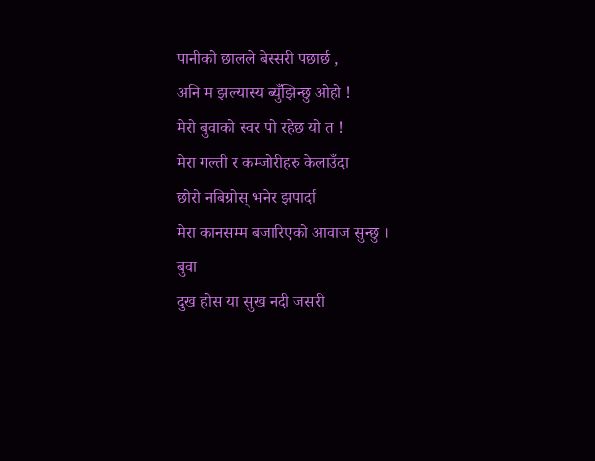पानीको छालले बेस्सरी पछार्छ ,
अनि म झल्यास्य ब्युँझिन्छु ओहो !
मेरो बुवाको स्वर पो रहेछ यो त !
मेरा गल्ती र कम्जोरीहरु केलाउँदा
छोरो नबिग्रोस् भनेर झपार्दा
मेरा कानसम्म बजारिएको आवाज सुन्छु ।
बुवा
दुख होस या सुख नदी जसरी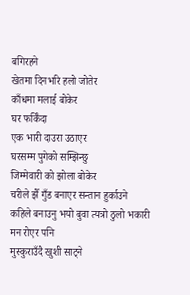बगिरहने
खेतमा दिनभरि हलो जोतेर
काँधमा मलाई बोकेर
घर फर्किँदा
एक भारी दाउरा उठाएर
घरसम्म पुगेको सम्झिन्छु
जिम्मेवारी को झोला बोकेर
चरीले झैँ गुँड बनाएर सन्तान हुर्काउने
कहिले बनाउनु भयो बुवा त्यत्रो ठुलो भकारी
मन रोएर पनि
मुस्कुराउँदै खुशी साट्ने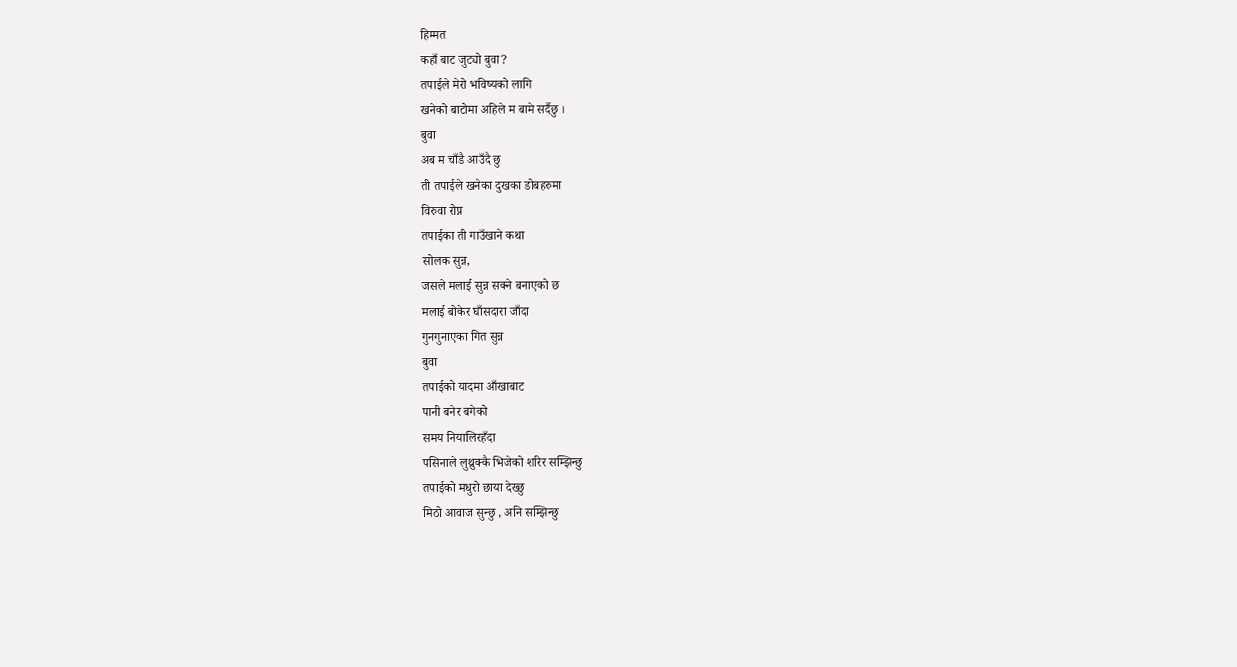हिम्मत
कहाँ बाट जुट्यो बुवा?
तपाईले मेरो भविष्यको लागि
खनेको बाटोमा अहिले म बामे सर्दैछु ।
बुवा
अब म चाँडै आउँदै छु
ती तपाईले खनेका दुखका डोबहरुमा
विरुवा रोप्न
तपाईका ती गाउँखाने कथा
सोलक सुन्न,
जसले मलाई सुन्न सक्ने बनाएको छ
मलाई बोकेर घाँसदारा जाँदा
गुनगुनाएका गित सुन्न
बुवा
तपाईको यादमा आँखाबाट
पानी बनेर बगेको
समय नियालिरहँदा
पसिनाले लुथ्रुक्कै भिजेको शरिर सम्झिन्छु
तपाईको मधुरो छाया देख्छु
मिठो आवाज सुन्छु , अनि सम्झिन्छु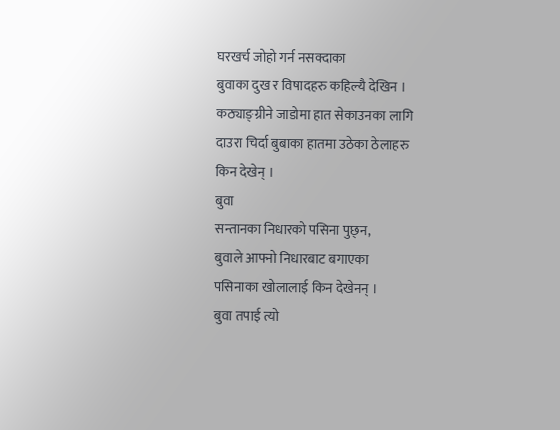घरखर्च जोहो गर्न नसक्दाका
बुवाका दुख र विषादहरु कहिल्यै देखिन ।
कठ्याङ्ग्रीने जाडोमा हात सेकाउनका लागि
दाउरा चिर्दा बुबाका हातमा उठेका ठेलाहरु
किन देखेन् ।
बुवा
सन्तानका निधारको पसिना पुछ्न,
बुवाले आफ्नो निधारबाट बगाएका
पसिनाका खोलालाई किन देखेनन् ।
बुवा तपाई त्यो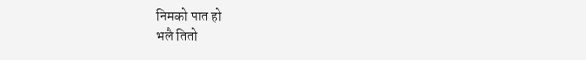निमको पात हो
भलै तितो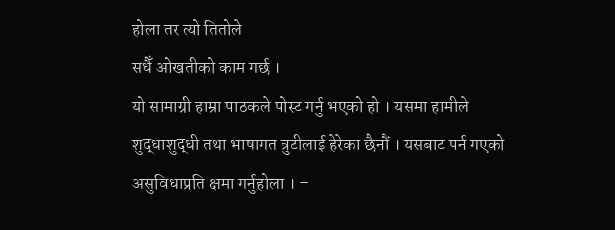होला तर त्यो तितोले
सधैँ ओखतीको काम गर्छ ।
यो सामाग्री हाम्रा पाठकले पोस्ट गर्नु भएको हो । यसमा हामीले शुद्धाशुद्धी तथा भाषागत त्रुटीलाई हेरेका छैनौं । यसबाट पर्न गएको असुविधाप्रति क्षमा गर्नुहोला । –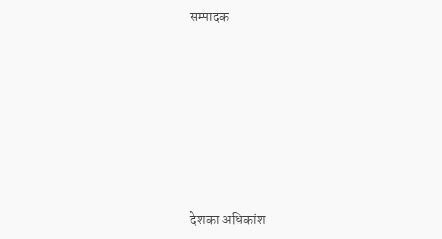सम्पादक







देशका अधिकांश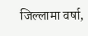जिल्लामा वर्षा,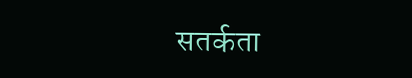सतर्कता